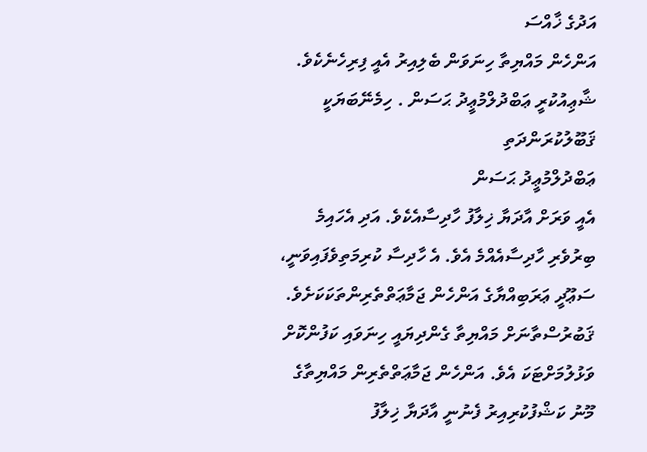އަދުގެ ޚާއްސަ
އަންހެން މައްޔިތާ ހިނަވަން ބެލިއިރު އެއީ ފިރިހެނެކެވެ.
ޝާޢިއުކުރީ ޢަބްދުލްމުޢީދު ޙަސަން . ހިމެނޭބަޔަކީ ޤަބޫލުކުރަންދަތި
ޢަބްދުލްމުޢީދު ޙަސަން
އެއީ ވަރަށް އާދަޔާ ޚިލާފު ހާދިސާއެކެވެ. އަދި އެހައިމެ ބިރުވެރި ހާދިސާއެއްމެ އެވެ. އެ ހާދިސާ ކުރިމަތިވެފައިވަނީ، ސަޢޫދީ ޢަރަބިއްޔާގެ އަންހެން ޖަމާޢަތްތެރިންތަކަކަށެވެ. ޤަބުރުސްތާނަށް މައްޔިތާ ގެންދިޔައީ ހިނަވައި ކަފުންކޮށް ވަޅުލުމަށްޓަކަ އެވެ. އަންހެން ޖަމާޢަތްތެރިން މައްޔިތާގެ މޫނު ކަޝްފުކުރިއިރު ފެނުނީ އާދަޔާ ޚިލާފު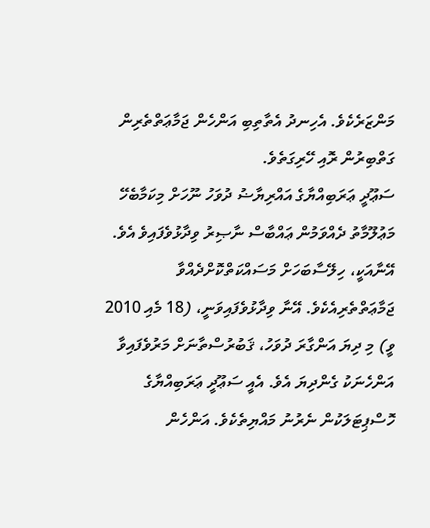މަންޒަރެކެވެ. އެހިނދު އެތާތިބި އަންހެން ޖަމާޢަތްތެރިން ގަތްބިރުން ރޮއި ހޭރިގަތެވެ.
ސަޢޫދީ ޢަރަބިއްޔާގެ އައްރިޔާޟު ދުވަހު ނޫހަށް މިކަމާބެހޭ މަޢުލޫމާތު ދެއްވަމުން ޢައްބާސް ނާޞިރު ވިދާޅުވެފައިވެ އެވެ. އޭނާއަކީ، ހިލޭސާބަހަށް މަސައްކަތްކޮށްދެއްވާ ޖަމާޢަތްތެރިއެކެވެ. އޭނާ ވިދާޅުވެފައިވަނީ، (18 މެއި 2010 ވީ) މި ދިޔަ އަންގާރަ ދުވަހު، ޤަބުރުސްތާނަށް މަރުވެފައިވާ އަންހެނަކު ގެންދިޔަ އެވެ. އެއީ ސަޢޫދީ ޢަރަބިއްޔާގެ ހޮސްޕިޓަލަކުން ނެރުނު މައްޔިތެކެވެ. އަންހެން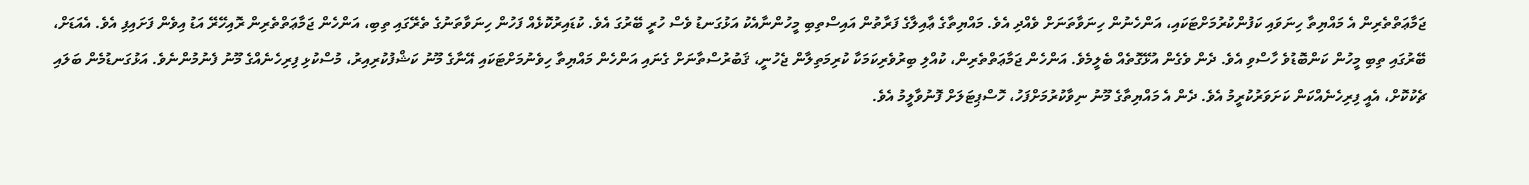ޖަމާޢަތްތެރިން އެ މައްޔިތާ ހިނަވައި ކަފުންކުރުމަށްޓަކައި، އަންހެނުން ހިނަވާތަނަށް ވެއްދި އެވެ. މައްޔިތާގެ ޢާއިލާގެ ފަރާތުން އައިސްތިބި މީހުންނާއެކު އަޅުގަނޑު ވެސް ހުރީ ބޭރުގަ އެވެ. ކުޑައިރުކޮޅެއް ފަހުން ހިނަވާތަނުގެ ތެރޭގައި ތިބި، އަންހެން ޖަމާޢަތްތެރިން ރޮއިހޭރޭ އަޑު އިވެން ފަށައިފި އެވެ. އެއަޑަށް، ބޭރުގައި ތިބި މީހުން ކަންބޮޑުވެ ހާސްވި އެވެ. ދެން ވެގެން އުޅޭގޮތެއް ބެލީމެވެ. އަންހެން ޖަމާޢަތްތެރިން، ކުއްލި ބިރުވެރިކަމަކާ ކުރިމަތިލާން ޖެހުނީ، ޤަބުރުސްތާނަށް ގެނައި އަންހެން މައްޔިތާ ހިވެނުމަށްޓަކައި އޭނާގެ މޫނު ކަޝްފުކުރިއިރު، މުސްކުޅި ފިރިހެނެއްގެ މޫނު ފެނުމުންނެވެ. އަޅުގަނޑުމެން ބަލައި ޗެކުކޮށް، އެއީ ފިރިހެނެއްކަން ކަށަވަރުކުރީމު އެވެ. ދެން އެ މައްޔިތާގެ މޫނު ނިވާކުރުމަށްފަހު، ހޮސްޕިޓަލަށް ފޮނުވާލީމު އެވެ.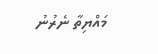މައްޔިތާ ނެރުނު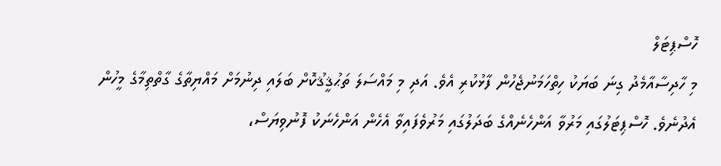ހޮސްޕިޓަލް
މި ހާދިސާއާމެދު ގިނަ ބަޔަކު ހިތްހަމަނުޖެހުން ފާޅުކުރި އެވެ. އަދި މި މައްސަލަ ތަޙުޤީޤުކޮށް ބަލައި ދިނުމަށް މައްޔިތާގެ ގާތްތިމާގެ މީހުން އެދުނެވެ. ހޮސްޕިޓަލުގައި މަރުވާ އަންހެނެއްގެ ބަދަލުގައި މަރުވެފައިވާ އެހެން އަންހެނަކު ފޮނުވިޔަސް،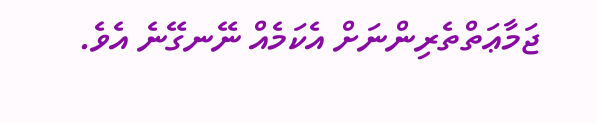ޖަމާޢަތްތެރިންނަށް އެކަމެއް ނޭނގޭނެ އެވެ.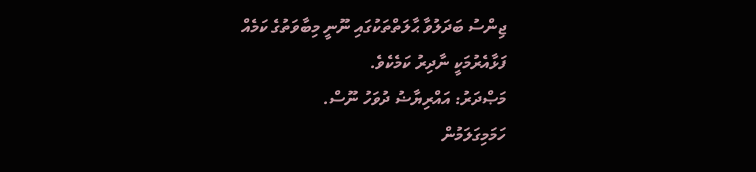ޖިންސު ބަދަލުވާ ޙާލަތްތަކުގައި ނޫނީ މިބާވަތުގެ ކަމެއް ފަޅާއެރުމަކީ ނާދިރު ކަމެކެވެ.
މަޞްދަރު: އައްރިޔާޟު ދުވަހު ނޫސް.
ހަމަމިގަލަމުން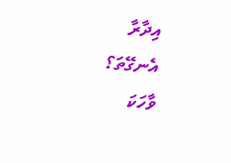އިދާރާ
އެނގޭތަ؟
ވާހަކަ